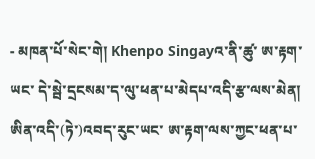- མཁན་པོ་སེང་གེ། Khenpo Singayའ་ནི་ཚུ་ ཨ་རྟག་ཡང་ དེ་སྦེ་དྲངསམ་ད་ལུ་ཕན་པ་མེདཔ་འདི་རྩ་ལས་མེན། ཨིན་འདི་(ཏེ་)འབད་རུང་ཡང་ ཨ་རྟག་ལས་ཀྱང་ཕན་པ་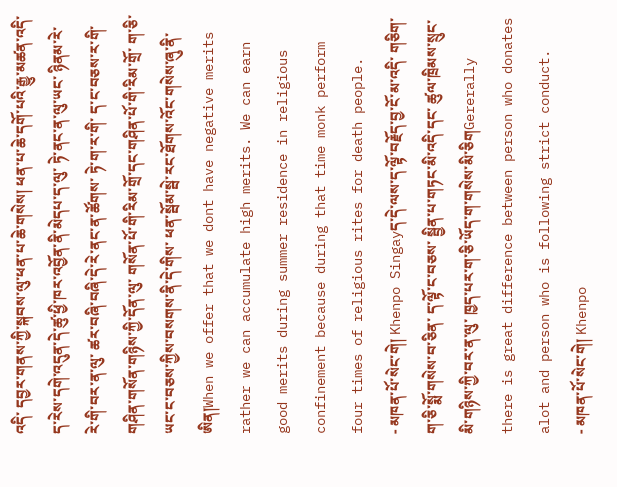འདི་ དབྱར་གནས་ཀྱི་སྐབས་ལུ་ཕན་པ་ཆེ་གསེས། ཕན་པ་ཆེ་དགོ་པའི་རྒྱུ་མཚན་འདི་ ད་རེས་དགེ་འདུན་དེ་ཚུ་ཕྱི་ཁར་འབྱོན་ནི་མེདཔ་ད་ལུ་ ཏེ་ནང་ན་ལུ་ཡང་ ཉིནམ་རེ་རེ་གི་བར་ན་ལུ་ ཚར་བཞི་བཞི་དེ་རེ་ནང་ན་ཚོགས་ ཏེ་ག་ར་གི་ ད་ང་བཅས་ར་གི་ གཤིན་གསོན་གཉིས་ཀྱི་དོན་ལུ་ གསོན་པོ་གི་རིམ་གྲོ་དང་གཤིན་པོ་གི་རིམ་གྲོ་ ག་ཅི་ཡང་ང་བཅས་ཀྱིས་བསགས་ནི་དེ་གིས་ ཕན་སྦོམ་སྦེ་རང་ཐོགས་འོང་གསེས་ཞུ་ནི་ཨིན།When we offer that we dont have negative merits rather we can accumulate high merits. We can earn good merits during summer residence in religious confinement because during that time monk perform four times of religious rites for death people.
- མཁན་པོ་སེང་གེ། Khenpo Singayད་དེ་ལས་ད་ལྟོ་བརྗོད་བྱ་ངོ་མ་འདི་ གཅིག་ག་ཅི་སྨོ་གསེས་བ་ཅིན་ ད་ལྟོ་ང་བཅས་ སྦྱིན་པ་གཏང་མི་འདི་དང་ ཚུལ་ཁྲིམས་སྲུང་མི་གཉིས་ཀྱི་བར་ན་ལུ་ ཁྱད་པར་ག་ཅི་ཡོད་ག་གསེས་མི་ཅིགGererally there is great difference between person who donates alot and person who is following strict conduct.
- མཁན་པོ་སེང་གེ། Khenpo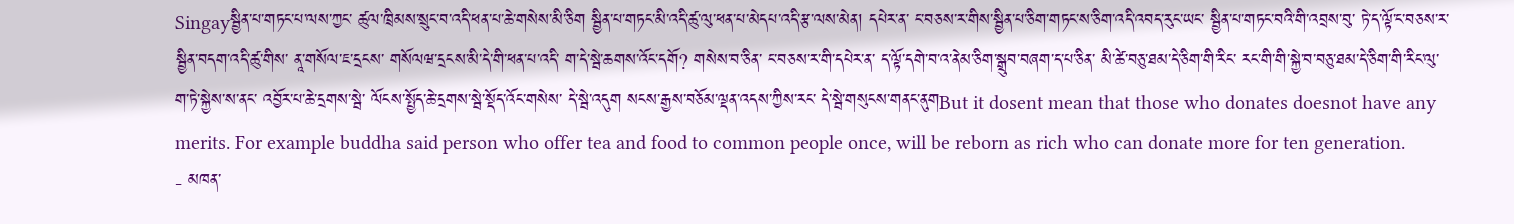Singayསྦྱིན་པ་གཏང་པ་ལས་ཀྱང་ ཚུལ་ཁྲིམས་སྲུང་བ་འདི་ཕན་པ་ཆེ་གསེས་མི་ཅིག སྦྱིན་པ་གཏང་མི་འདི་ཚུ་ལུ་ཕན་པ་མེདཔ་འདི་རྩ་ལས་མེན། དཔེར་ན་ ང་བཅས་ར་གིས་སྦྱིན་པ་ཅིག་གཏང་ས་ཅིག་འདི་འབད་རུང་ཡང་ སྦྱིན་པ་གཏང་བའི་གི་འབྲས་བུ་ ཏེ་ད་ལྟོ་ང་བཅས་ར་ སྦྱིན་བདག་འདི་ཚུ་གིས་ ནཱ་གསོལ་ཇ་དྲངས་ གསོལཝ་དྲངས་མི་དེ་གི་ཕན་པ་འདི་ ག་དེ་སྦེ་ཆགས་འོང་དགོ? གསེས་བ་ཅིན་ ང་བཅས་ར་གི་དཔེར་ན་ ད་ལྟོ་དགེ་བ་འ་ནེམ་ཅིག་སྒྲུབ་བཞག་ད་པ་ཅིན་ མི་ཚེ་བཅུ་ཐམ་དེ་ཅིག་གི་རིང་ རང་གི་གི་སྐྱེ་བ་བཅུ་ཐམ་དེ་ཅིག་གི་རིང་ལུ་ ག་ཏེ་སྐྱེས་ས་ནང་ འབྱོར་པ་ཆེ་དྲགས་སྦེ་ ལོངས་སྤྱོད་ཆེ་དྲགས་སྦེ་སྡོད་འོང་གསེས་ དེ་སྦེ་འདུག སངས་རྒྱས་བཅོམ་ལྡན་འདས་ཀྱིས་རང་ དེ་སྦེ་གསུངས་གནང་ནུགBut it dosent mean that those who donates doesnot have any merits. For example buddha said person who offer tea and food to common people once, will be reborn as rich who can donate more for ten generation.
- མཁན་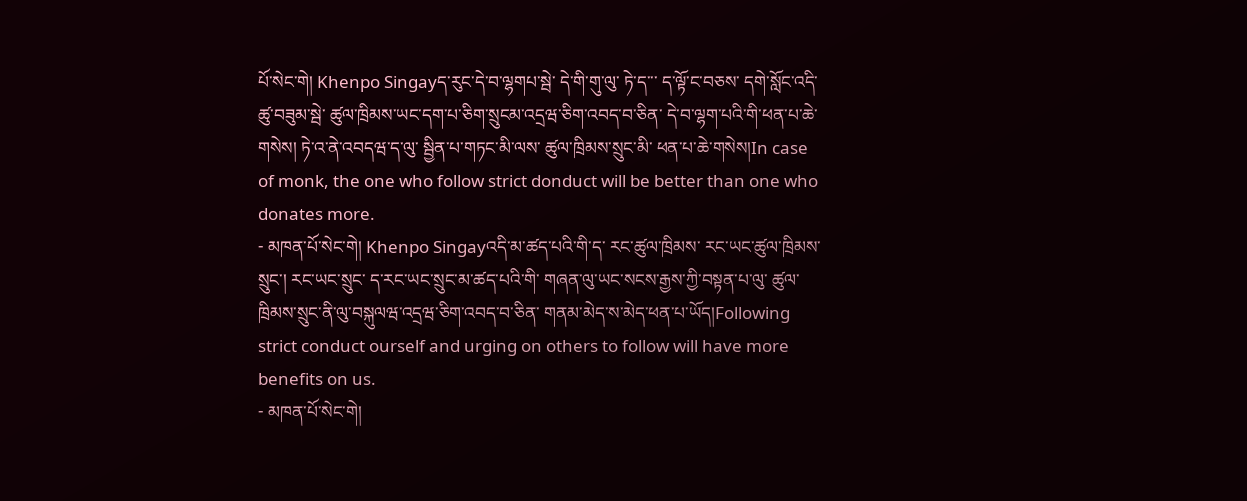པོ་སེང་གེ། Khenpo Singayད་རུང་དེ་བ་ལྷགཔ་སྦེ་ དེ་གི་གུ་ལུ་ ཏེ་ད་་་ ད་ལྟོ་ང་བཅས་ དགེ་སློང་འདི་ཚུ་བཟུམ་སྦེ་ ཚུལ་ཁྲིམས་ཡང་དག་པ་ཅིག་སྲུངམ་འདྲཝ་ཅིག་འབད་བ་ཅིན་ དེ་བ་ལྷག་པའི་གི་ཕན་པ་ཆེ་གསེས། ཏེ་འ་ནེ་འབདཝ་ད་ལུ་ སྦྱིན་པ་གཏང་མི་ལས་ ཚུལ་ཁྲིམས་སྲུང་མི་ ཕན་པ་ཆེ་གསེས།In case of monk, the one who follow strict donduct will be better than one who donates more.
- མཁན་པོ་སེང་གེ། Khenpo Singayའདི་མ་ཚད་པའི་གི་ད་ རང་ཚུལ་ཁྲིམས་ རང་ཡང་ཚུལ་ཁྲིམས་སྲུང་། རང་ཡང་སྲུང་ ད་རང་ཡང་སྲུང་མ་ཚད་པའི་གི་ གཞན་ལུ་ཡང་སངས་རྒྱས་ཀྱི་བསྟན་པ་ལུ་ ཚུལ་ཁྲིམས་སྲུང་ནི་ལུ་བསྐུལཝ་འདྲཝ་ཅིག་འབད་བ་ཅིན་ གནམ་མེད་ས་མེད་ཕན་པ་ཡོད།Following strict conduct ourself and urging on others to follow will have more benefits on us.
- མཁན་པོ་སེང་གེ།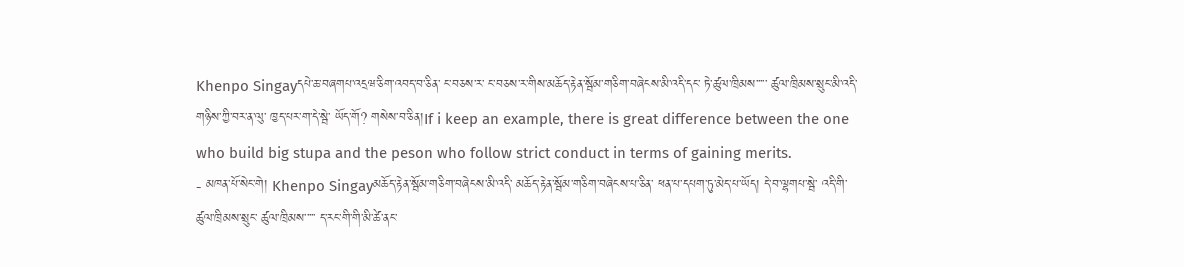Khenpo Singayདཔེ་ཆ་བཞགཔ་འདྲཝ་ཅིག་འབད་བ་ཅིན་ ང་བཅས་ར་ ང་བཅས་ར་གིས་མཆོད་རྟེན་སྦོམ་གཅིག་བཞེངས་མི་འདི་དང་ ཏེ་ཚུལ་ཁྲིམས་་་་་ ཚུལ་ཁྲིམས་སྲུང་མི་འདི་གཉིས་ཀྱི་བར་ན་ལུ་ ཁྱད་པར་ག་དེ་སྦེ་ ཡོད་གོ? གསེས་བ་ཅིན།If i keep an example, there is great difference between the one who build big stupa and the peson who follow strict conduct in terms of gaining merits.
- མཁན་པོ་སེང་གེ། Khenpo Singayམཆོད་རྟེན་སྦོམ་གཅིག་བཞེངས་མི་འདི་ མཆོད་རྟེན་སྦོམ་གཅིག་བཞེངས་པ་ཅིན་ ཕན་པ་དཔག་ཏུ་མེད་པ་ཡོད། དེ་བ་ལྷགཔ་སྦེ་ འདི་གི་ ཚུལ་ཁྲིམས་སྲུང་ ཚུལ་ཁྲིམས་་་་་ ད་རང་གི་གི་མི་ཚེ་ནང་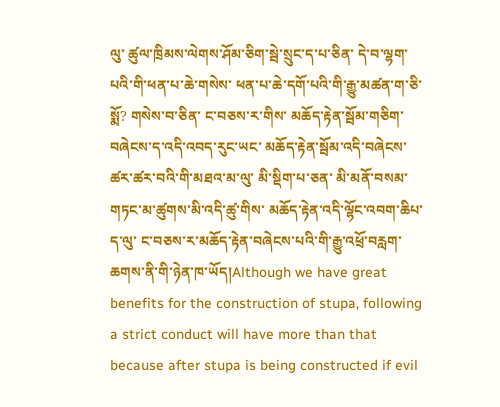ལུ་ ཚུལ་ཁྲིམས་ལེགས་ཤོམ་ཅིག་སྦེ་སྲུང་ད་པ་ཅིན་ དེ་བ་ལྷག་པའི་གི་ཕན་པ་ཆེ་གསེས་ ཕན་པ་ཆེ་དགོ་པའི་གི་རྒྱུ་མཚན་ག་ཅི་སྨོ? གསེས་བ་ཅིན་ ང་བཅས་ར་གིས་ མཆོད་རྟེན་སྦོམ་གཅིག་བཞེངས་ད་འདི་འབད་རུང་ཡང་ མཆོད་རྟེན་སྦོམ་འདི་བཞེངས་ཚར་ཚར་བའི་གི་མཐའ་མ་ལུ་ མི་སྡིག་པ་ཅན་ མི་མནོ་བསམ་གཏང་མ་ཚུགས་མི་འདི་ཚུ་གིས་ མཆོད་རྟེན་འདི་ལྷོང་འབག་ཆིཔ་ད་ལུ་ ང་བཅས་ར་མཆོད་རྟེན་བཞེངས་པའི་གི་རྒྱུ་འཕྲོ་བརླག་ཆགས་ནི་གི་ཉེན་ཁ་ཡོད།Although we have great benefits for the construction of stupa, following a strict conduct will have more than that because after stupa is being constructed if evil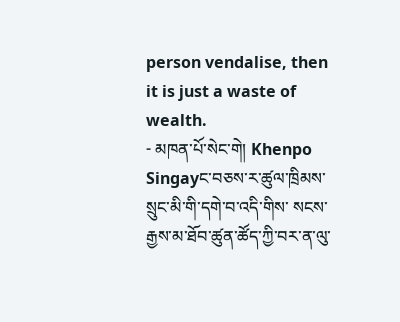person vendalise, then it is just a waste of wealth.
- མཁན་པོ་སེང་གེ། Khenpo Singayང་བཅས་ར་ཚུལ་ཁྲིམས་སྲུང་མི་གི་དགེ་བ་འདི་གིས་ སངས་རྒྱས་མ་ཐོབ་ཚུན་ཚོད་ཀྱི་བར་ན་ལུ་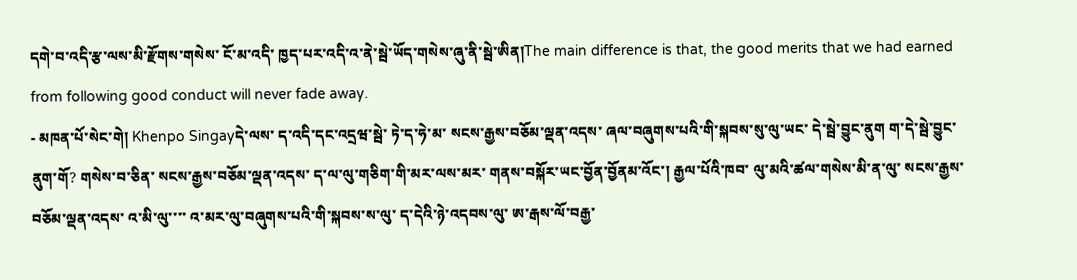དགེ་བ་འདི་རྩ་ལས་མི་རྫོགས་གསེས་ ངོ་མ་འདི་ ཁྱད་པར་འདི་འ་ནེ་སྦེ་ཡོད་གསེས་ཞུ་ནི་སྦེ་ཨིན།The main difference is that, the good merits that we had earned from following good conduct will never fade away.
- མཁན་པོ་སེང་གེ། Khenpo Singayདེ་ལས་ ད་འདི་དང་འདྲཝ་སྦེ་ ཏེ་ད་ཧེ་མ་ སངས་རྒྱས་བཅོམ་ལྡན་འདས་ ཞལ་བཞུགས་པའི་གི་སྐབས་སུ་ལུ་ཡང་ དེ་སྦེ་བྱུང་ནུག ག་དེ་སྦེ་བྱུང་ནུག་གོ? གསེས་བ་ཅིན་ སངས་རྒྱས་བཅོམ་ལྡན་འདས་ ད་ལ་ལུ་གཅིག་གི་མར་ལས་མར་ གནས་བསྐོར་ཡང་བྱོན་བྱོནམ་འོང་། རྒྱལ་པོའི་ཁབ་ ལུ་མའི་ཚལ་གསེས་མི་ན་ལུ་ སངས་རྒྱས་བཅོམ་ལྡན་འདས་ འ་མི་ལུ་་་་ འ་མར་ལུ་བཞུགས་པའི་གི་སྐབས་ས་ལུ་ ད་དེའི་ཉེ་འདབས་ལུ་ ཨ་རྒས་ལོ་བརྒྱ་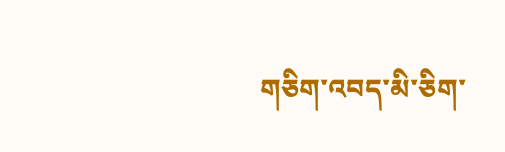གཅིག་འབད་མི་ཅིག་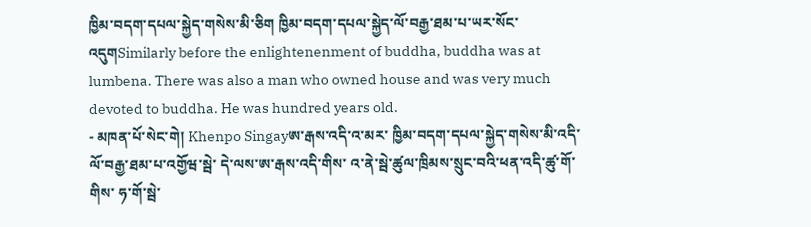ཁྱིམ་བདག་དཔལ་སྐྱེད་གསེས་མི་ཅིག ཁྱིམ་བདག་དཔལ་སྐྱེད་ལོ་བརྒྱ་ཐམ་པ་ཡར་སོང་འདུགSimilarly before the enlightenenment of buddha, buddha was at lumbena. There was also a man who owned house and was very much devoted to buddha. He was hundred years old.
- མཁན་པོ་སེང་གེ། Khenpo Singayཨ་རྒས་འདི་འ་མར་ ཁྱིམ་བདག་དཔལ་སྐྱེད་གསེས་མི་འདི་ ལོ་བརྒྱ་ཐམ་པ་འགྱོཝ་སྦེ་ དེ་ལས་ཨ་རྒས་འདི་གིས་ འ་ནེ་སྦེ་ཚུལ་ཁྲིམས་སྲུང་བའི་ཕན་འདི་ཚུ་གོ་གིས་ ཧ་གོ་སྦེ་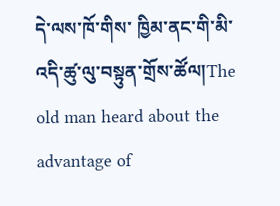དེ་ལས་ཁོ་གིས་ ཁྱིམ་ནང་གི་མི་འདི་ཚུ་ལུ་བསྟུན་གྲོས་ཚོལ།The old man heard about the advantage of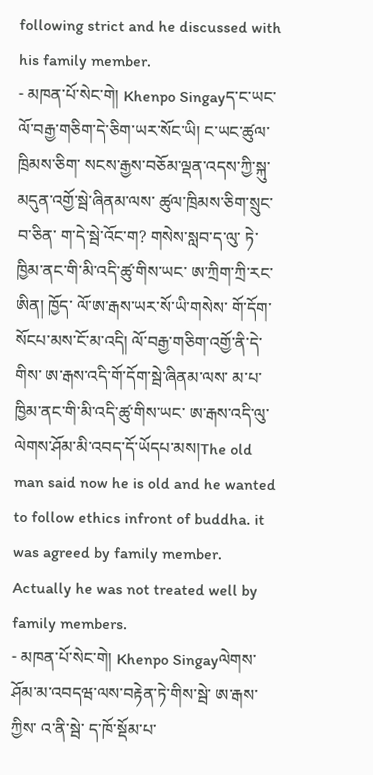following strict and he discussed with his family member.
- མཁན་པོ་སེང་གེ། Khenpo Singayད་ང་ཡང་ལོ་བརྒྱ་གཅིག་དེ་ཅིག་ཡར་སོང་ཡི། ང་ཡང་ཚུལ་ཁྲིམས་ཅིག་ སངས་རྒྱས་བཅོམ་ལྡན་འདས་ཀྱི་སྐུ་མདུན་འགྱོ་སྦེ་ཞིནམ་ལས་ ཚུལ་ཁྲིམས་ཅིག་སྲུང་བ་ཅིན་ ག་དེ་སྦེ་འོང་ག? གསེས་སླབ་ད་ལུ་ ཏེ་ཁྱིམ་ནང་གི་མི་འདི་ཚུ་གིས་ཡང་ ཨ་ཀྲིག་ཀྲི་རང་ཨིན། ཁྱོད་ ལོ་ཨ་རྒས་ཡར་སོ་ཡི་གསེས་ གོ་དོག་སོངཔ་མས་ངོ་མ་འདི། ལོ་བརྒྱ་གཅིག་འགྱོ་ནི་དེ་གིས་ ཨ་རྒས་འདི་གོ་དོག་སྦེ་ཞིནམ་ལས་ མ་པ་ཁྱིམ་ནང་གི་མི་འདི་ཚུ་གིས་ཡང་ ཨ་རྒས་འདི་ལུ་ལེགས་ཤོམ་མི་འབད་དོ་ཡོདཔ་མས།The old man said now he is old and he wanted to follow ethics infront of buddha. it was agreed by family member. Actually he was not treated well by family members.
- མཁན་པོ་སེང་གེ། Khenpo Singayལེགས་ཤོམ་མ་འབདཝ་ལས་བརྟེན་ཏེ་གིས་སྦེ་ ཨ་རྒས་ཀྱིས་ འ་ནི་སྦེ་ ད་ཁོ་སྡོམ་པ་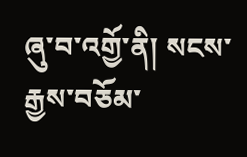ཞུ་བ་འགྱོ་ནི། སངས་རྒྱས་བཅོམ་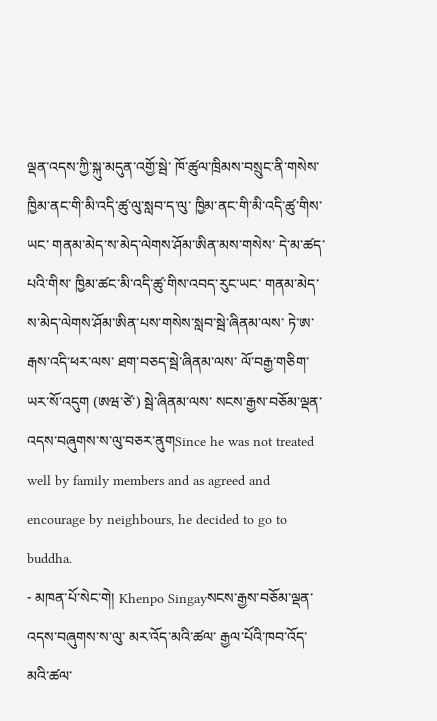ལྡན་འདས་ཀྱི་སྐུ་མདུན་འགྱོ་སྦེ་ ཁོ་ཚུལ་ཁྲིམས་བསྲུང་ནི་གསེས་ ཁྱིམ་ནང་གི་མི་འདི་ཚུ་ལུ་སླབ་ད་ལུ་ ཁྱིམ་ནང་གི་མི་འདི་ཚུ་གིས་ཡང་ གནམ་མེད་ས་མེད་ལེགས་ཤོམ་ཨིན་མས་གསེས་ དེ་མ་ཚད་པའི་གིས་ ཁྱིམ་ཚང་མི་འདི་ཚུ་གིས་འབད་རུང་ཡང་ གནམ་མེད་ས་མེད་ལེགས་ཤོམ་ཨིན་པས་གསེས་སླབ་སྦེ་ཞིནམ་ལས་ ཏེ་ཨ་རྒས་འདི་ཕར་ལས་ ཐག་བཅད་སྦེ་ཞིནམ་ལས་ ལོ་བརྒྱ་གཅིག་ཡར་སོ་འདུག (ཨཝ་ཙེ་) སྦེ་ཞིནམ་ལས་ སངས་རྒྱས་བཅོམ་ལྡན་འདས་བཞུགས་ས་ལུ་བཅར་ནུགSince he was not treated well by family members and as agreed and encourage by neighbours, he decided to go to buddha.
- མཁན་པོ་སེང་གེ། Khenpo Singayསངས་རྒྱས་བཅོམ་ལྡན་འདས་བཞུགས་ས་ལུ་ མར་འོད་མའི་ཚལ་ རྒྱལ་པོའི་ཁབ་འོད་མའི་ཚལ་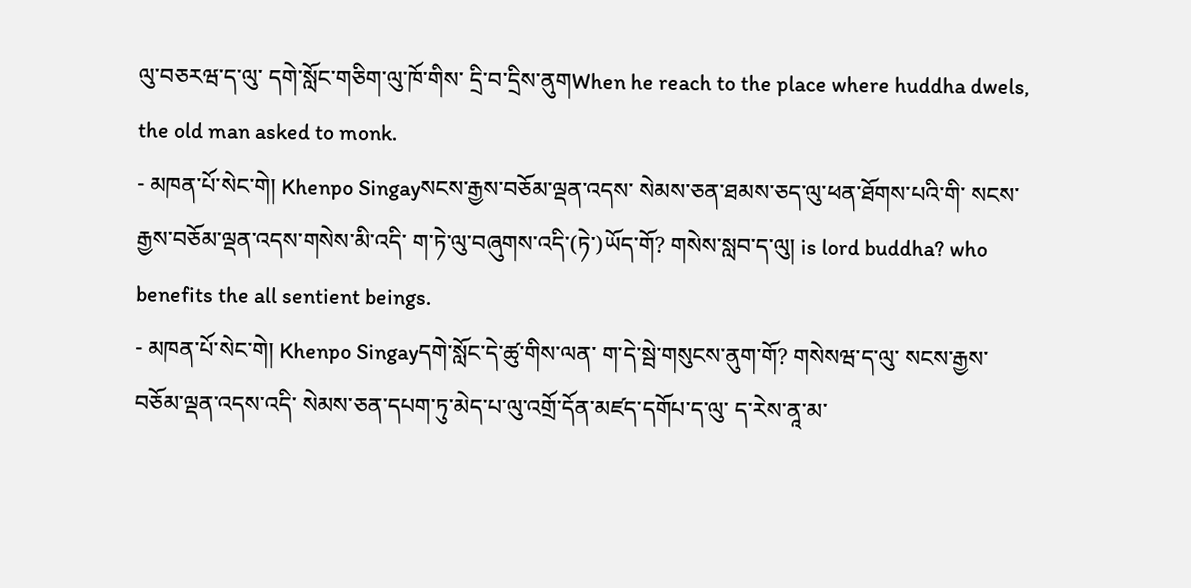ལུ་བཅརཝ་ད་ལུ་ དགེ་སློང་གཅིག་ལུ་ཁོ་གིས་ དྲི་བ་དྲིས་ནུགWhen he reach to the place where huddha dwels, the old man asked to monk.
- མཁན་པོ་སེང་གེ། Khenpo Singayསངས་རྒྱས་བཅོམ་ལྡན་འདས་ སེམས་ཅན་ཐམས་ཅད་ལུ་ཕན་ཐོགས་པའི་གི་ སངས་རྒྱས་བཅོམ་ལྡན་འདས་གསེས་མི་འདི་ ག་ཏེ་ལུ་བཞུགས་འདི་(ཏེ་)ཡོད་གོ? གསེས་སླབ་ད་ལུ། is lord buddha? who benefits the all sentient beings.
- མཁན་པོ་སེང་གེ། Khenpo Singayདགེ་སློང་དེ་ཚུ་གིས་ལན་ ག་དེ་སྦེ་གསུངས་ནུག་གོ? གསེསཝ་ད་ལུ་ སངས་རྒྱས་བཅོམ་ལྡན་འདས་འདི་ སེམས་ཅན་དཔག་ཏུ་མེད་པ་ལུ་འགྲོ་དོན་མཛད་དགོཔ་ད་ལུ་ ད་རེས་ནཱ་མ་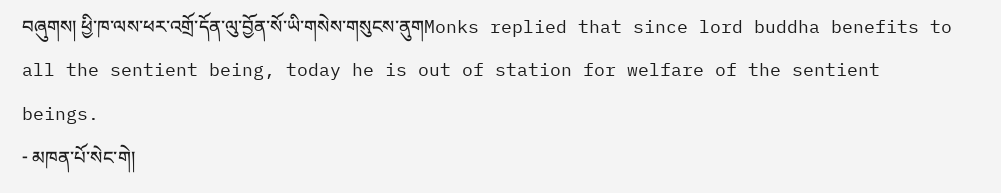བཞུགས། ཕྱི་ཁ་ལས་ཕར་འགྲོ་དོན་ལུ་བྱོན་སོ་ཡི་གསེས་གསུངས་ནུགMonks replied that since lord buddha benefits to all the sentient being, today he is out of station for welfare of the sentient beings.
- མཁན་པོ་སེང་གེ།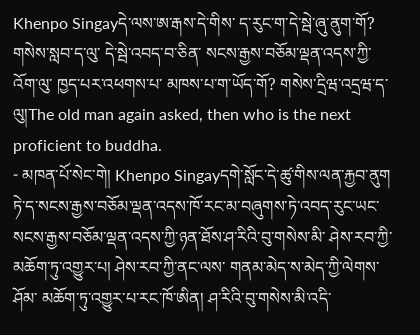Khenpo Singayདེ་ལས་ཨ་རྒས་དེ་གིས་ ད་རུང་ག་དེ་སྦེ་ཞུ་ནུག་གོ? གསེས་སླབ་ད་ལུ་ དེ་སྦེ་འབད་བ་ཅིན་ སངས་རྒྱས་བཅོམ་ལྡན་འདས་ཀྱི་འོག་ལུ་ ཁྱད་པར་འཕགས་པ་ མཁས་པ་ག་ཡོད་གོ? གསེས་དྲིཝ་འདྲཝ་ད་ལུ།The old man again asked, then who is the next proficient to buddha.
- མཁན་པོ་སེང་གེ། Khenpo Singayདགེ་སློང་དེ་ཚུ་གིས་ལན་རྐྱབ་ནུག ཏེ་ད་སངས་རྒྱས་བཅོམ་ལྡན་འདས་ཁོ་རང་མ་བཞུགས་ཏེ་འབད་རུང་ཡང་ སངས་རྒྱས་བཅོམ་ལྡན་འདས་ཀྱི་ཉན་ཐོས་ཤ་རིའི་བུ་གསེས་མི་ ཤེས་རབ་ཀྱི་མཆོག་ཏུ་འགྱུར་པ། ཤེས་རབ་ཀྱི་ནང་ལས་ གནམ་མེད་ས་མེད་ཀྱི་ལེགས་ཤོམ་ མཆོག་ཏུ་འགྱུར་པ་རང་ཁོ་ཨིན། ཤ་རིའི་བུ་གསེས་མི་འདི་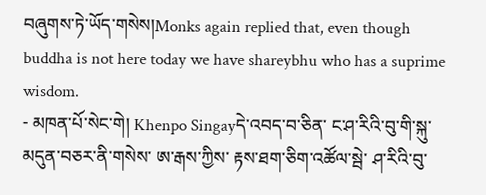བཞུགས་ཏེ་ཡོད་གསེས།Monks again replied that, even though buddha is not here today we have shareybhu who has a suprime wisdom.
- མཁན་པོ་སེང་གེ། Khenpo Singayདེ་འབད་བ་ཅིན་ ང་ཤ་རིའི་བུ་གི་སྐུ་མདུན་བཅར་ནི་གསེས་ ཨ་རྒས་ཀྱིས་ རྟས་ཐག་ཅིག་འཚོལ་སྦེ་ ཤ་རིའི་བུ་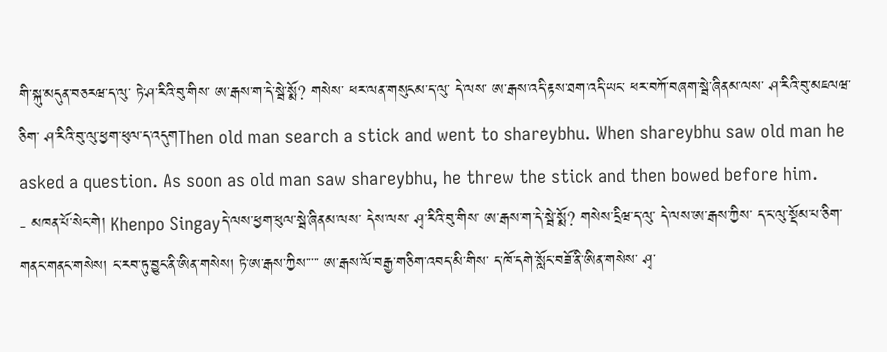གི་སྐུ་མདུན་བཅརཝ་ད་ལུ་ ཏེ་ཤ་རིའི་བུ་གིས་ ཨ་རྒས་ག་དེ་སྦེ་སྨོ? གསེས་ ཕར་ལན་གསུངམ་ད་ལུ་ དེ་ལས་ ཨ་རྒས་འདི་རྟས་ཐག་འདི་ཡང་ ཕར་བཀོ་བཞག་སྦེ་ཞིནམ་ལས་ ཤ་རིའི་བུ་མཇལཝ་ཅིག་ ཤ་རིའི་བུ་ལུ་ཕྱག་ཕུལ་ད་འདུགThen old man search a stick and went to shareybhu. When shareybhu saw old man he asked a question. As soon as old man saw shareybhu, he threw the stick and then bowed before him.
- མཁན་པོ་སེང་གེ། Khenpo Singayདེ་ལས་ཕྱག་ཕུལ་སྦེ་ཞིནམ་ལས་ དེས་ལས་ ཤྭ་རིའི་བུ་གིས་ ཨ་རྒས་ག་དེ་སྦེ་སྨོ? གསེས་དྲིཝ་ད་ལུ་ དེ་ལས་ཨ་རྒས་ཀྱིས་ ད་ང་ལུ་སྡོམ་པ་ཅིག་གནང་གནང་གསེས། ང་རབ་ཏུ་བྱུང་ནི་ཨིན་གསེས། ཏེ་ཨ་རྒས་ཀྱིས་་་་་ ཨ་རྒས་ལོ་བརྒྱ་གཅིག་འབད་མི་གིས་ ད་ཁོ་དགེ་སློང་བཟོ་ནི་ཨིན་གསེས་ ཤྭ་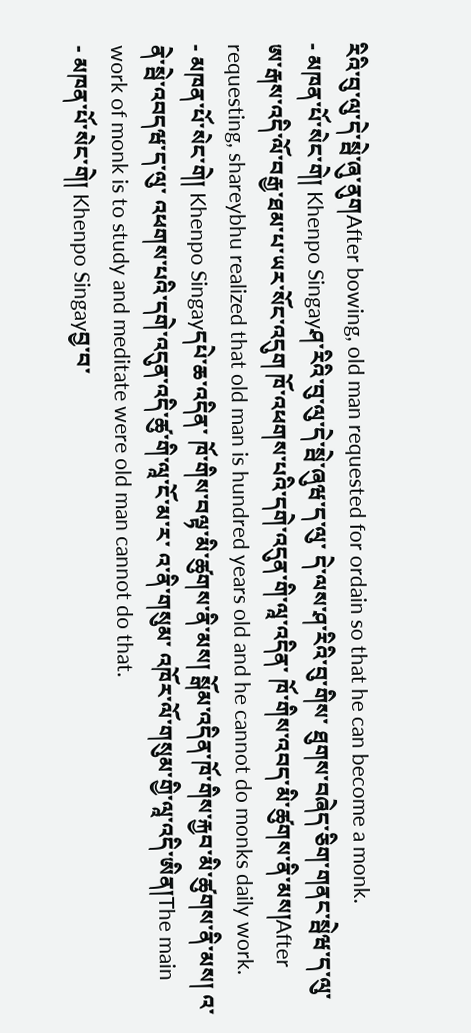རིའི་བུ་ལུ་དེ་སྦེ་ཞུ་ནུགAfter bowing, old man requested for ordain so that he can become a monk.
- མཁན་པོ་སེང་གེ། Khenpo Singayཤ་རིའི་བུ་ལུ་དེ་སྦེ་ཞུཝ་ད་ལུ་ དེ་ལས་ཤ་རིའི་བུ་གིས་ ཐུགས་བཞེད་ཅིག་གནང་སྦེཝ་ད་ལུ་ ཨ་རྒས་འདི་ལོ་བརྒྱ་ཐམ་པ་ཡར་སོང་འདུག ཁོ་འཕགས་པའི་དགེ་འདུན་གི་ལཱ་འདིན་ ཁོ་གིས་འབད་མི་ཚུགས་ནི་མས།After requesting, shareybhu realized that old man is hundred years old and he cannot do monks daily work.
- མཁན་པོ་སེང་གེ། Khenpo Singayདཔེ་ཆ་འདིན་ ཁོ་གིས་བལྟ་མི་ཚུགས་ནི་མས། སྒོམ་འདིན་ཁོ་གིས་རྐྱབ་མི་ཚུགས་ནི་མས། འ་ནེ་སྦེ་འབདཝ་ད་ལུ་ འཕགས་པའི་དགེ་འདུན་འདི་ཚུ་གི་ལཱ་ངོ་མ་ར་ འ་ནི་གསུམ་ འཁོར་ལོ་གསུམ་གྱི་ལཱ་འདི་ཨིན།The main work of monk is to study and meditate were old man cannot do that.
- མཁན་པོ་སེང་གེ། Khenpo Singayབྱ་བ་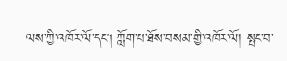ལས་ཀྱི་འཁོར་ལོ་དང། ཀློག་པ་ཐོས་བསམ་གྱི་འཁོར་ལོ། སྤང་བ་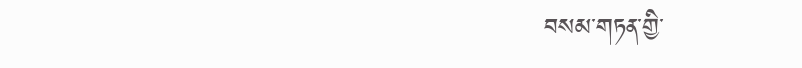བསམ་གཏན་གྱི་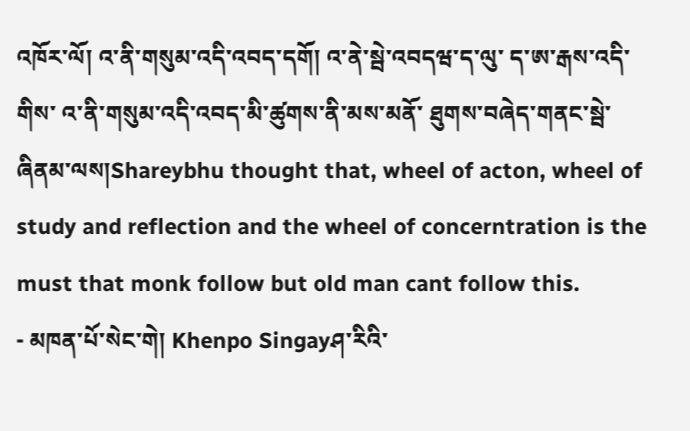འཁོར་ལོ། འ་ནི་གསུམ་འདི་འབད་དགོ། འ་ནེ་སྦེ་འབདཝ་ད་ལུ་ ད་ཨ་རྒས་འདི་གིས་ འ་ནི་གསུམ་འདི་འབད་མི་ཚུགས་ནི་མས་མནོ་ ཐུགས་བཞེད་གནང་སྦེ་ཞིནམ་ལས།Shareybhu thought that, wheel of acton, wheel of study and reflection and the wheel of concerntration is the must that monk follow but old man cant follow this.
- མཁན་པོ་སེང་གེ། Khenpo Singayཤ་རིའི་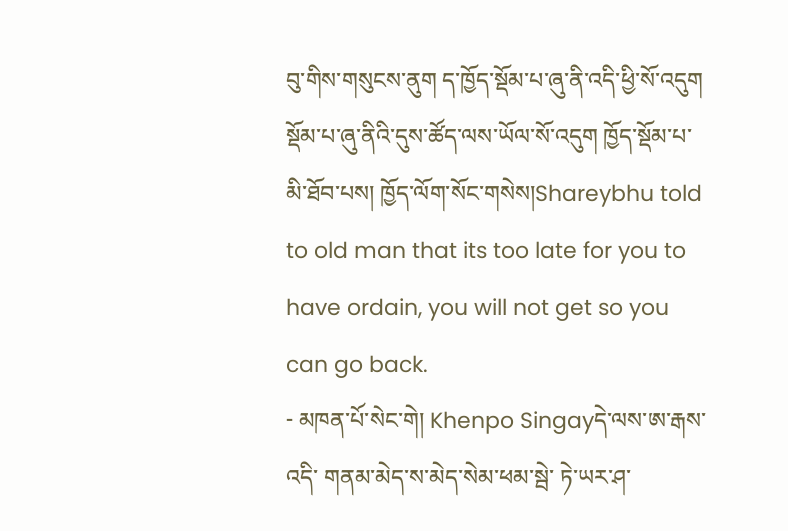བུ་གིས་གསུངས་ནུག ད་ཁྱོད་སྡོམ་པ་ཞུ་ནི་འདི་ཕྱི་སོ་འདུག སྡོམ་པ་ཞུ་ནིའི་དུས་ཚོད་ལས་ཡོལ་སོ་འདུག ཁྱོད་སྡོམ་པ་མི་ཐོབ་པས། ཁྱོད་ལོག་སོང་གསེས།Shareybhu told to old man that its too late for you to have ordain, you will not get so you can go back.
- མཁན་པོ་སེང་གེ། Khenpo Singayདེ་ལས་ཨ་རྒས་འདི་ གནམ་མེད་ས་མེད་སེམ་ཕམ་སྦེ་ ཏེ་ཡར་ཤ་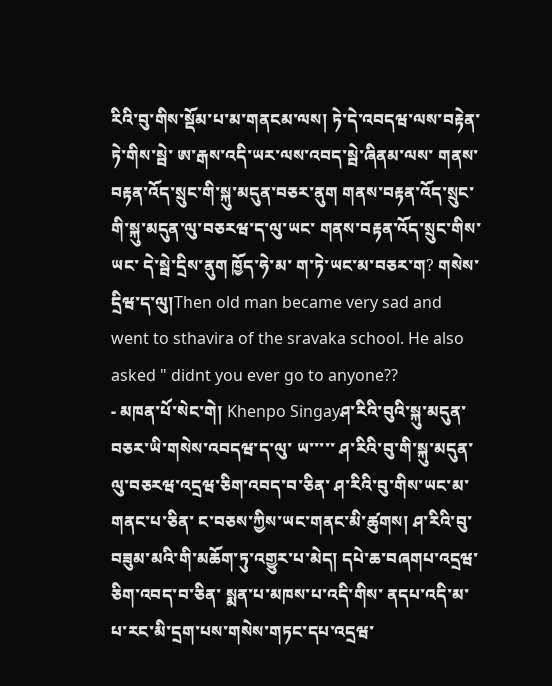རིའི་བུ་གིས་སྡོམ་པ་མ་གནངམ་ལས། ཏེ་དེ་འབདཝ་ལས་བརྟེན་ཏེ་གིས་སྦེ་ ཨ་རྒས་འདི་ཡར་ལས་འབད་སྦེ་ཞིནམ་ལས་ གནས་བརྟན་འོད་སྲུང་གི་སྐུ་མདུན་བཅར་ནུག གནས་བརྟན་འོད་སྲུང་གི་སྐུ་མདུན་ལུ་བཅརཝ་ད་ལུ་ཡང་ གནས་བརྟན་འོད་སྲུང་གིས་ཡང་ དེ་སྦེ་དྲིས་ནུག ཁྱོད་ཧེ་མ་ ག་ཏེ་ཡང་མ་བཅར་ག? གསེས་དྲིཝ་ད་ལུ།Then old man became very sad and went to sthavira of the sravaka school. He also asked " didnt you ever go to anyone??
- མཁན་པོ་སེང་གེ། Khenpo Singayཤ་རིའི་བུའི་སྐུ་མདུན་བཅར་ཡི་གསེས་འབདཝ་ད་ལུ་ ཡ་་་་་ ཤ་རིའི་བུ་གི་སྐུ་མདུན་ལུ་བཅརཝ་འདྲཝ་ཅིག་འབད་བ་ཅིན་ ཤ་རིའི་བུ་གིས་ཡང་མ་གནང་པ་ཅིན་ ང་བཅས་ཀྱིས་ཡང་གནང་མི་ཚུགས། ཤ་རིའི་བུ་བཟུམ་མའི་གི་མཆོག་ཏུ་འགྱུར་པ་མེད། དཔེ་ཆ་བཞགཔ་འདྲཝ་ཅིག་འབད་བ་ཅིན་ སྨན་པ་མཁས་པ་འདི་གིས་ ནདཔ་འདི་མ་པ་རང་མི་དྲག་པས་གསེས་གཏང་དཔ་འདྲཝ་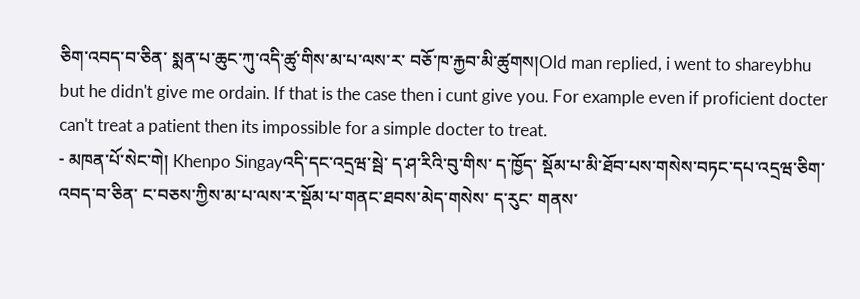ཅིག་འབད་བ་ཅིན་ སྨན་པ་ཆུང་ཀུ་འདི་ཚུ་གིས་མ་པ་ལས་ར་ བཅོ་ཁ་རྐྱབ་མི་ཚུགས།Old man replied, i went to shareybhu but he didn't give me ordain. If that is the case then i cunt give you. For example even if proficient docter can't treat a patient then its impossible for a simple docter to treat.
- མཁན་པོ་སེང་གེ། Khenpo Singayའདི་དང་འདྲཝ་སྦེ་ ད་ཤ་རིའི་བུ་གིས་ ད་ཁྱོད་ སྡོམ་པ་མི་ཐོབ་པས་གསེས་བཏང་དཔ་འདྲཝ་ཅིག་འབད་བ་ཅིན་ ང་བཅས་ཀྱིས་མ་པ་ལས་ར་སྡོམ་པ་གནང་ཐབས་མེད་གསེས་ ད་རུང་ གནས་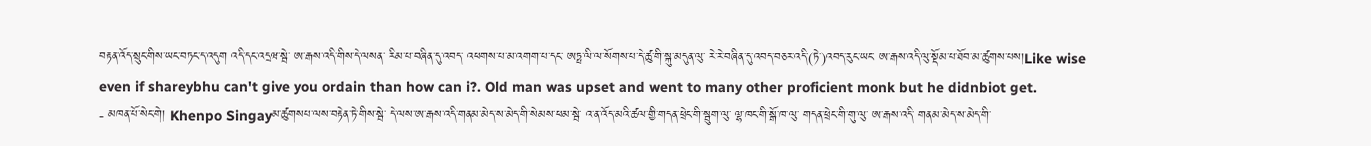བརྟན་འོད་སྲུང་གིས་ཡང་བཏང་ད་འདུག འདི་དང་འདྲཝ་སྦེ་ ཨ་རྒས་འདི་གིས་དེ་ལསན་ རིམ་པ་བཞིན་དུ་འབད་ འཕགས་པ་མ་འགག་པ་དང་ ཨཏྤ་ལི་ལ་སོགས་པ་དེ་ཚུ་གི་སྐུ་མདུན་ལུ་ རེ་རེ་བཞིན་དུ་འབད་བཅར་འདི་(ཏེ་)འབད་རུང་ཡང་ ཨ་རྒས་འདི་ལུ་སྡོམ་པ་ཐོབ་མ་ཚུགས་པས།Like wise even if shareybhu can't give you ordain than how can i?. Old man was upset and went to many other proficient monk but he didnbiot get.
- མཁན་པོ་སེང་གེ། Khenpo Singayམ་ཚུགསཔ་ལས་བརྟེན་ཏེ་གིས་སྦེ་ དེ་ལས་ཨ་རྒས་འདི་གནམ་མེད་ས་མེད་གི་སེམས་ཕམ་སྦེ་ འ་ན་འོད་མའི་ཚལ་གྱི་གདན་ཕྲེང་གི་སྦུག་ལུ་ ལྷ་ཁང་གི་སྒོ་ཁ་ལུ་ གདན་ཕྲེང་གི་གུ་ལུ་ ཨ་རྒས་འདི་ གནམ་མེད་ས་མེད་གི་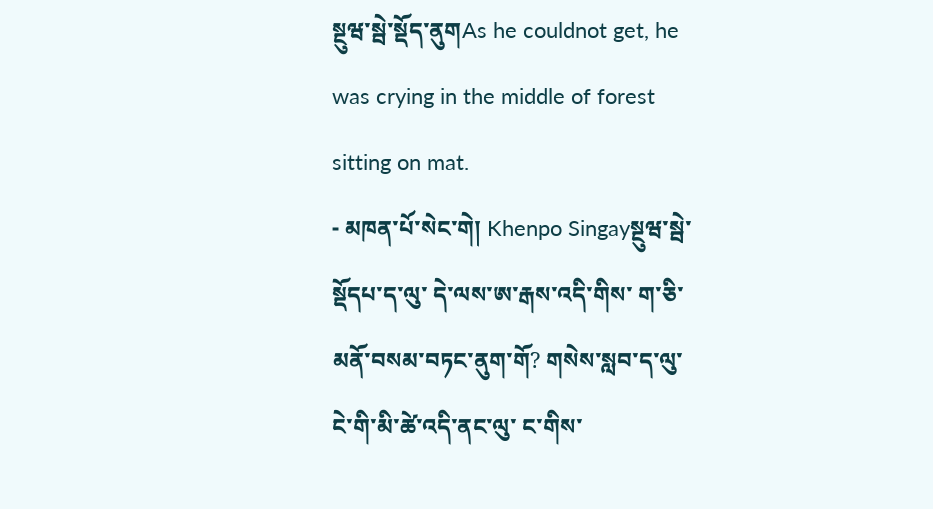སྔུཝ་སྦེ་སྡོད་ནུགAs he couldnot get, he was crying in the middle of forest sitting on mat.
- མཁན་པོ་སེང་གེ། Khenpo Singayསྔུཝ་སྦེ་སྡོདཔ་ད་ལུ་ དེ་ལས་ཨ་རྒས་འདི་གིས་ ག་ཅི་མནོ་བསམ་བཏང་ནུག་གོ? གསེས་སླབ་ད་ལུ་ ངེ་གི་མི་ཚེ་འདི་ནང་ལུ་ ང་གིས་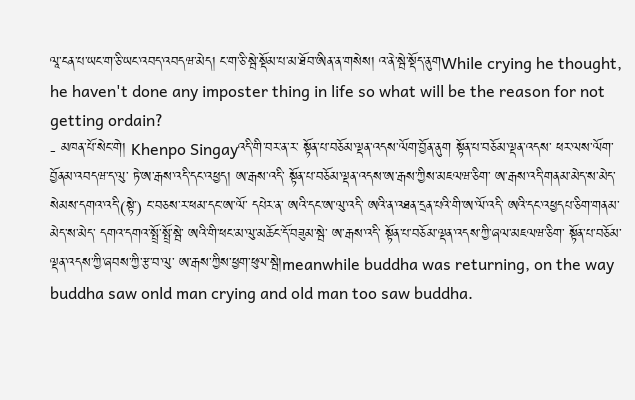ལཱ་ངན་པ་ཡང་ག་ཅི་ཡང་འབད་འབདཝ་མེད། ང་ག་ཅི་སྦེ་སྡོམ་པ་མ་ཐོབ་ཨིན་ན་གསེས། འ་ནེ་སྦེ་སྡོད་ནུགWhile crying he thought, he haven't done any imposter thing in life so what will be the reason for not getting ordain?
- མཁན་པོ་སེང་གེ། Khenpo Singayའདི་གི་བར་ན་ར་ སྟོན་པ་བཅོམ་ལྡན་འདས་ལོག་བྱོན་ནུག སྟོན་པ་བཅོམ་ལྡན་འདས་ ཕར་ལས་ལོག་བྱོནམ་འབདཝ་ད་ལུ་ ཏེ་ཨ་རྒས་འདི་དང་འཕྱད། ཨ་རྒས་འདི་ སྟོན་པ་བཅོམ་ལྡན་འདས་ཨ་རྒས་ཀྱིས་མཇལཝ་ཅིག་ ཨ་རྒས་འདི་གནམ་མེད་ས་མེད་སེམས་དགའ་འདི་(སྟེ་) ང་བཅས་ར་ཕམ་དང་ཨ་ལོ་ དཔེར་ན་ ཨའི་དང་ཨ་ལུ་འདི་ ཨའི་ན་འཐན་དྲན་པའི་གི་ཨ་ལོ་འདི་ ཨའི་དང་འཕྱདཔ་ཅིག་གནམ་མེད་ས་མེད་ དགའ་དགའ་སྤྲོ་སྤྲོ་སྦེ་ ཨའི་གི་ཕང་མ་ལུ་མཆོང་དོ་བཟུམ་སྦེ་ ཨ་རྒས་འདི་ སྟོན་པ་བཅོམ་ལྡན་འདས་ཀྱི་ཞལ་མཇལཝ་ཅིག་ སྟོན་པ་བཅོམ་ལྡན་འདས་ཀྱི་ཞབས་ཀྱི་རྩ་བ་ལུ་ ཨ་རྒས་ཀྱིས་ཕྱག་ཕུལ་སྦེ།meanwhile buddha was returning, on the way buddha saw onld man crying and old man too saw buddha.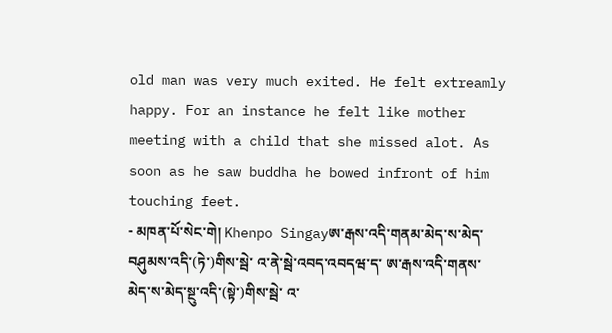old man was very much exited. He felt extreamly happy. For an instance he felt like mother meeting with a child that she missed alot. As soon as he saw buddha he bowed infront of him touching feet.
- མཁན་པོ་སེང་གེ། Khenpo Singayཨ་རྒས་འདི་གནམ་མེད་ས་མེད་བཤུམས་འདི་(ཏེ་)གིས་སྦེ་ འ་ནེ་སྦེ་འབད་འབདཝ་ད་ ཨ་རྒས་འདི་གནས་མེད་ས་མེད་སྔུ་འདི་(སྟེ་)གིས་སྦེ་ འ་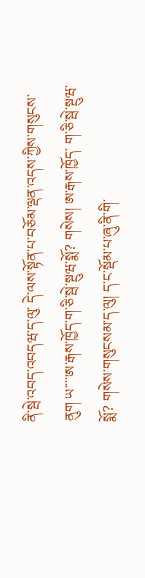ནི་སྦེ་འབད་འབདཝ་ད་ལུ་ དེ་ལས་སྟོན་པ་བཅོམ་ལྡན་འདས་ཀྱིས་གསུངས་ནུག ཡ་་་་ཨ་རྒས་ཁྱོད་ག་ཅི་སྦེ་སྔུཝ་སྨོ? གསེས། ཨ་རྒས་ཁྱོད་ ག་ཅི་སྦེ་སྔུཝ་སྨོ? གསེས་གསུངསམ་ད་ལུ། ད་ང་སྡོམ་པ་ཞུ་ནི་གི་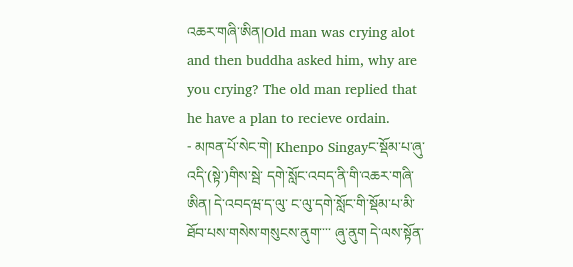འཆར་གཞི་ཨིན།Old man was crying alot and then buddha asked him, why are you crying? The old man replied that he have a plan to recieve ordain.
- མཁན་པོ་སེང་གེ། Khenpo Singayང་སྡོམ་པ་ཞུ་འདི་(སྟེ་)གིས་སྦེ་ དགེ་སློང་འབད་ནི་གི་འཆར་གཞི་ཨིན། དེ་འབདཝ་ད་ལུ་ ང་ལུ་དགེ་སློང་གི་སྡོམ་པ་མི་ཐོབ་པས་གསེས་གསུངས་ནུག་་་་ ཞུ་ནུག དེ་ལས་སྟོན་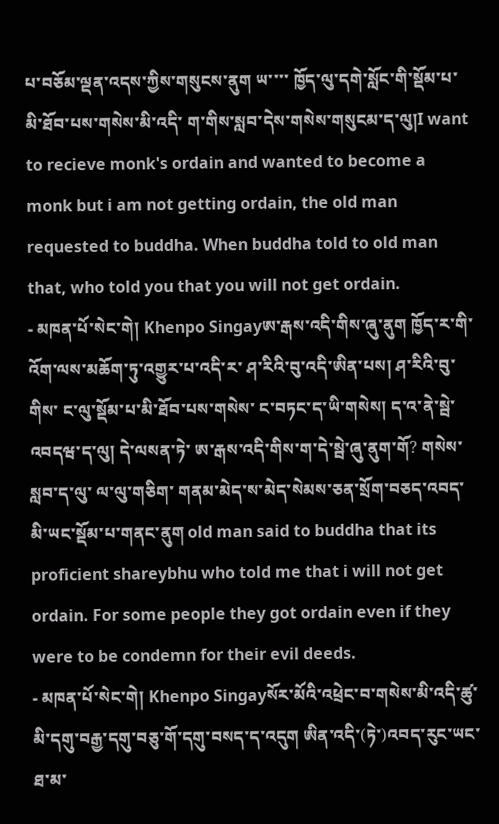པ་བཅོམ་ལྡན་འདས་ཀྱིས་གསུངས་ནུག ཡ་་་་ ཁྱོད་ལུ་དགེ་སློང་གི་སྡོམ་པ་མི་ཐོབ་པས་གསེས་མི་འདི་ ག་གིས་སླབ་དེས་གསེས་གསུངམ་ད་ལུ།I want to recieve monk's ordain and wanted to become a monk but i am not getting ordain, the old man requested to buddha. When buddha told to old man that, who told you that you will not get ordain.
- མཁན་པོ་སེང་གེ། Khenpo Singayཨ་རྒས་འདི་གིས་ཞུ་ནུག ཁྱོད་ར་གི་འོག་ལས་མཆོག་ཏུ་འགྱུར་པ་འདི་ར་ ཤ་རིའི་བུ་འདི་ཨིན་པས། ཤ་རིའི་བུ་གིས་ ང་ལུ་སྡོམ་པ་མི་ཐོབ་པས་གསེས་ ང་བཏང་ད་ཡི་གསེས། ད་འ་ནེ་སྦེ་འབདཝ་ད་ལུ། དེ་ལསན་ཏེ་ ཨ་རྒས་འདི་གིས་ག་དེ་སྦེ་ཞུ་ནུག་གོ? གསེས་སླབ་ད་ལུ་ ལ་ལུ་གཅིག་ གནམ་མེད་ས་མེད་སེམས་ཅན་སྲོག་བཅད་འབད་མི་ཡང་སྡོམ་པ་གནང་ནུག old man said to buddha that its proficient shareybhu who told me that i will not get ordain. For some people they got ordain even if they were to be condemn for their evil deeds.
- མཁན་པོ་སེང་གེ། Khenpo Singayསོར་མོའི་འཕྲེང་བ་གསེས་མི་འདི་ཚུ་ མི་དགུ་བརྒྱ་དགུ་བཅུ་གོ་དགུ་བསད་ད་འདུག ཨིན་འདི་(ཏེ་)འབད་རུང་ཡང་ ཐ་མ་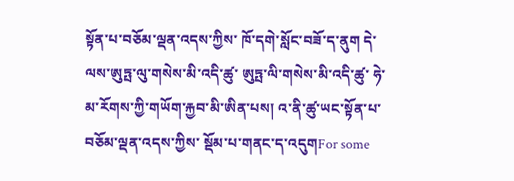སྟོན་པ་བཅོམ་ལྡན་འདས་ཀྱིས་ ཁོ་དགེ་སློང་བཟོ་ད་ནུག དེ་ལས་ཨུཏྤ་ལུ་གསེས་མི་འདི་ཚུ་ ཨུཏྤ་ལི་གསེས་མི་འདི་ཚུ་ ཧེ་མ་རོགས་ཀྱི་གཡོག་རྐྱབ་མི་ཨིན་པས། འ་ནི་ཚུ་ཡང་སྟོན་པ་བཅོམ་ལྡན་འདས་ཀྱིས་ སྡོམ་པ་གནང་ད་འདུགFor some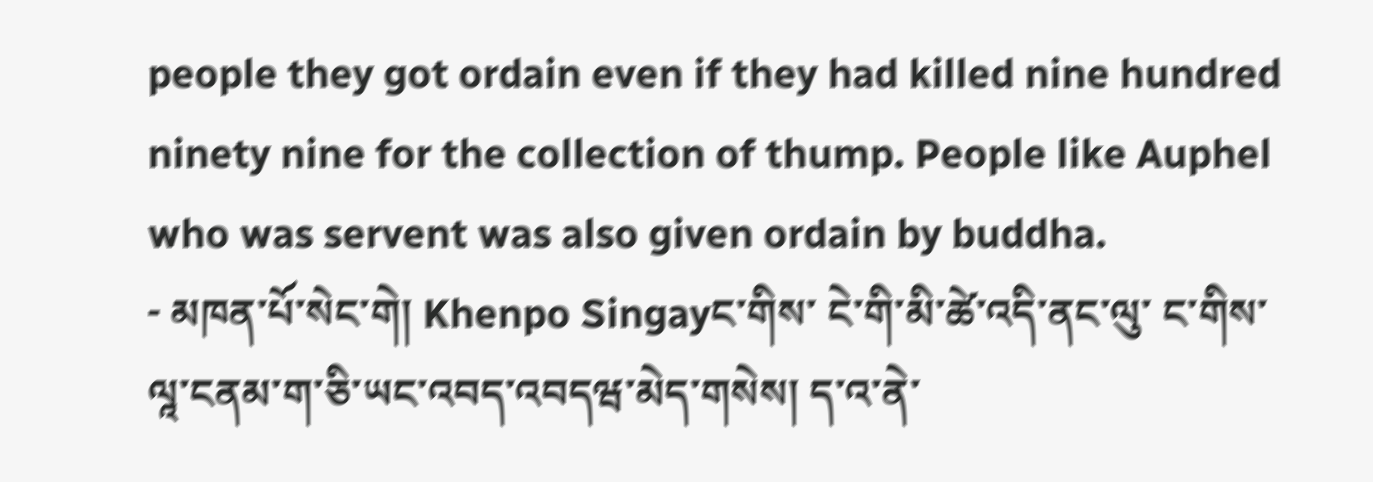people they got ordain even if they had killed nine hundred ninety nine for the collection of thump. People like Auphel who was servent was also given ordain by buddha.
- མཁན་པོ་སེང་གེ། Khenpo Singayང་གིས་ ངེ་གི་མི་ཚེ་འདི་ནང་ལུ་ ང་གིས་ལཱ་ངནམ་ག་ཅི་ཡང་འབད་འབདཝ་མེད་གསེས། ད་འ་ནེ་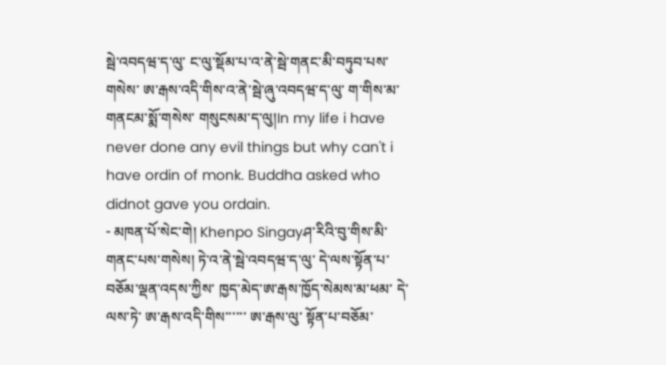སྦེ་འབདཝ་ད་ལུ་ ང་ལུ་སྡོམ་པ་འ་ནེ་སྦེ་གནང་མི་བཏུབ་པས་གསེས་ ཨ་རྒས་འདི་གིས་འ་ནེ་སྦེ་ཞུ་འབདཝ་ད་ལུ་ ག་གིས་མ་གནངམ་སྨོ་གསེས་ གསུངསམ་ད་ལུ།In my life i have never done any evil things but why can't i have ordin of monk. Buddha asked who didnot gave you ordain.
- མཁན་པོ་སེང་གེ། Khenpo Singayཤ་རིའི་བུ་གིས་མི་གནང་པས་གསེས། ཏེ་འ་ནེ་སྦེ་འབདཝ་ད་ལུ་ དེ་ལས་སྟོན་པ་བཅོམ་ལྡན་འདས་ཀྱིས་ ཁྱད་མེད་ཨ་རྒས་ཁྱོད་སེམས་མ་ཕམ་ དེ་ལས་ཏེ་ ཨ་རྒས་འདི་གིས་་་་་་ ཨ་རྒས་ལུ་ སྟོན་པ་བཅོམ་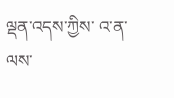ལྡན་འདས་ཀྱིས་ འ་ན་ལས་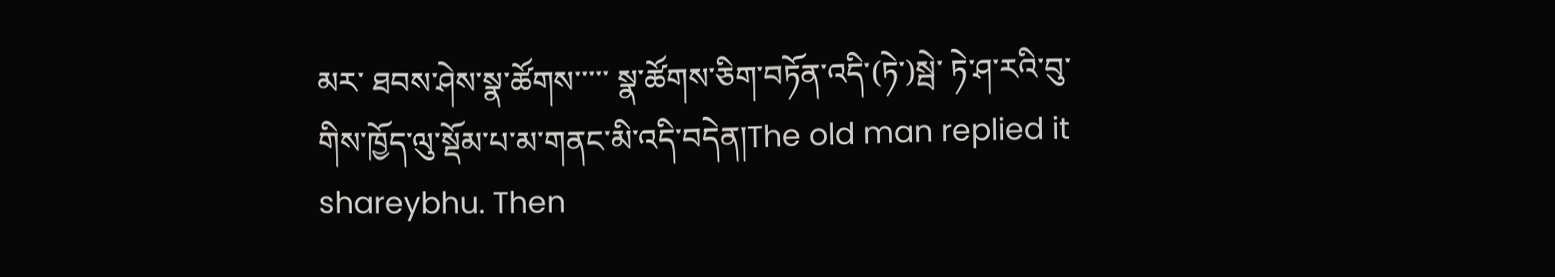མར་ ཐབས་ཤེས་སྣ་ཚོགས་་་་་ སྣ་ཚོགས་ཅིག་བཏོན་འདི་(ཏེ་)སྦེ་ ཏེ་ཤ་རའི་བུ་གིས་ཁྱོད་ལུ་སྡོམ་པ་མ་གནང་མི་འདི་བདེན།The old man replied it shareybhu. Then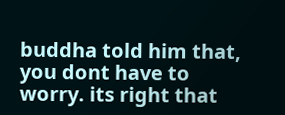buddha told him that, you dont have to worry. its right that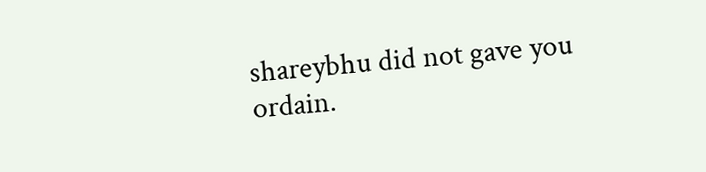shareybhu did not gave you ordain.